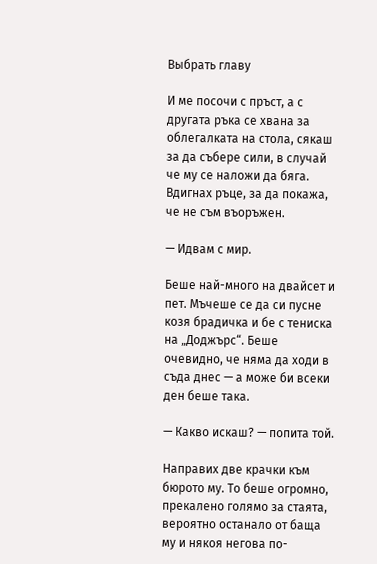Выбрать главу

И ме посочи с пръст, а с другата ръка се хвана за облегалката на стола, сякаш за да събере сили, в случай че му се наложи да бяга. Вдигнах ръце, за да покажа, че не съм въоръжен.

— Идвам с мир.

Беше най-много на двайсет и пет. Мъчеше се да си пусне козя брадичка и бе с тениска на „Доджърс“. Беше очевидно, че няма да ходи в съда днес — а може би всеки ден беше така.

— Какво искаш? — попита той.

Направих две крачки към бюрото му. То беше огромно, прекалено голямо за стаята, вероятно останало от баща му и някоя негова по-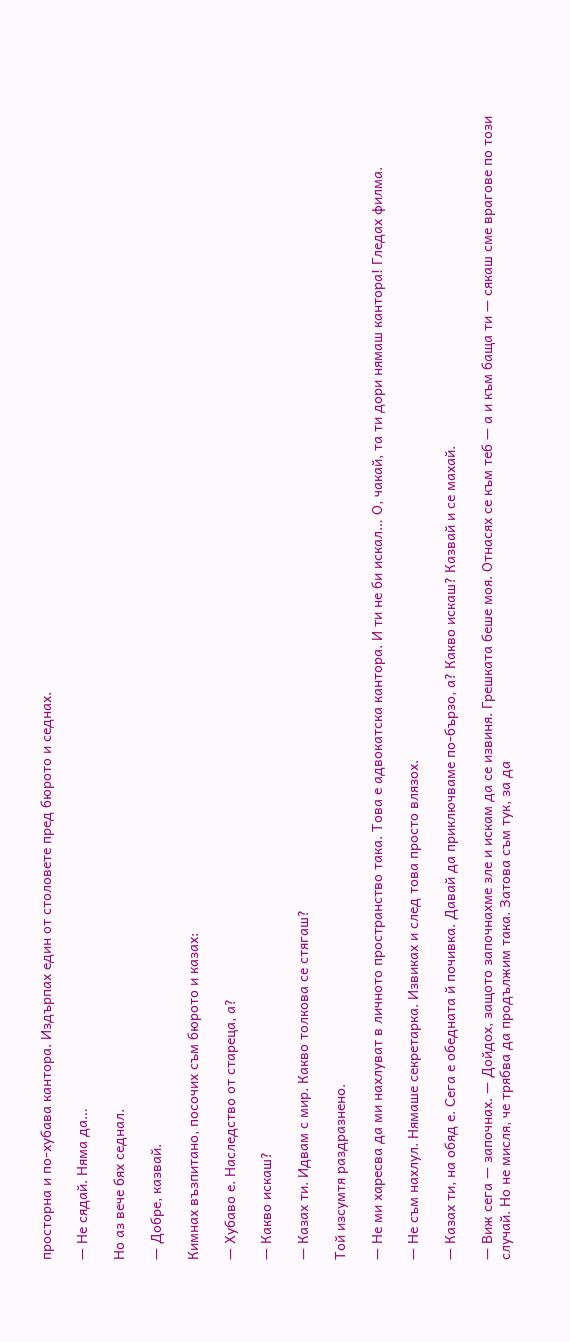просторна и по-хубава кантора. Издърпах един от столовете пред бюрото и седнах.

— Не сядай. Няма да…

Но аз вече бях седнал.

— Добре, казвай.

Кимнах възпитано, посочих съм бюрото и казах:

— Хубаво е. Наследство от стареца, а?

— Какво искаш?

— Казах ти. Идвам с мир. Какво толкова се стягаш?

Той изсумтя раздразнено.

— Не ми харесва да ми нахлуват в личното пространство така. Това е адвокатска кантора. И ти не би искал… О, чакай, та ти дори нямаш кантора! Гледах филма.

— Не съм нахлул. Нямаше секретарка. Извиках и след това просто влязох.

— Казах ти, на обяд е. Сега е обедната й почивка. Давай да приключваме по-бързо, а? Какво искаш? Казвай и се махай.

— Виж сега — започнах. — Дойдох, защото започнахме зле и искам да се извиня. Грешката беше моя. Отнасях се към теб — а и към баща ти — сякаш сме врагове по този случай. Но не мисля, че трябва да продължим така. Затова съм тук, за да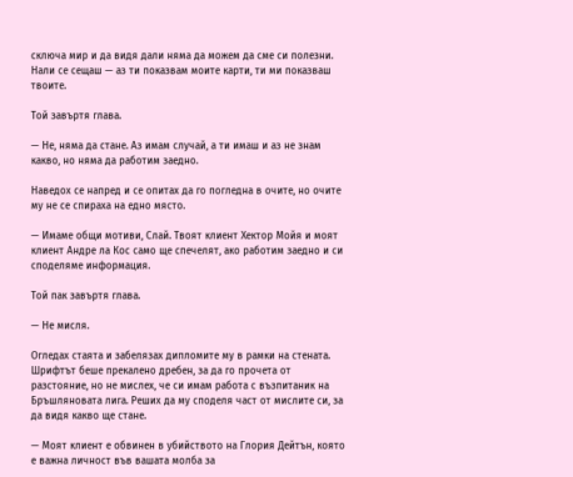сключа мир и да видя дали няма да можем да сме си полезни. Нали се сещаш — аз ти показвам моите карти, ти ми показваш твоите.

Той завъртя глава.

— Не, няма да стане. Аз имам случай, а ти имаш и аз не знам какво, но няма да работим заедно.

Наведох се напред и се опитах да го погледна в очите, но очите му не се спираха на едно място.

— Имаме общи мотиви, Слай. Твоят клиент Хектор Мойя и моят клиент Андре ла Кос само ще спечелят, ако работим заедно и си споделяме информация.

Той пак завъртя глава.

— Не мисля.

Огледах стаята и забелязах дипломите му в рамки на стената. Шрифтът беше прекалено дребен, за да го прочета от разстояние, но не мислех, че си имам работа с възпитаник на Бръшляновата лига. Реших да му споделя част от мислите си, за да видя какво ще стане.

— Моят клиент е обвинен в убийството на Глория Дейтън, която е важна личност във вашата молба за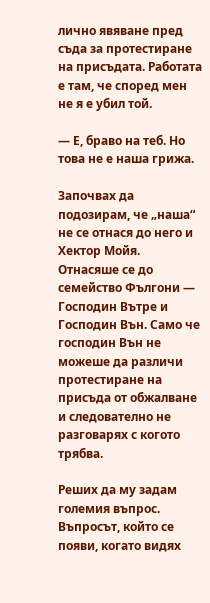лично явяване пред съда за протестиране на присъдата. Работата е там, че според мен не я е убил той.

— Е, браво на теб. Но това не е наша грижа.

Започвах да подозирам, че „наша“ не се отнася до него и Хектор Мойя. Отнасяше се до семейство Фългони — Господин Вътре и Господин Вън. Само че господин Вън не можеше да различи протестиране на присъда от обжалване и следователно не разговарях с когото трябва.

Реших да му задам големия въпрос. Въпросът, който се появи, когато видях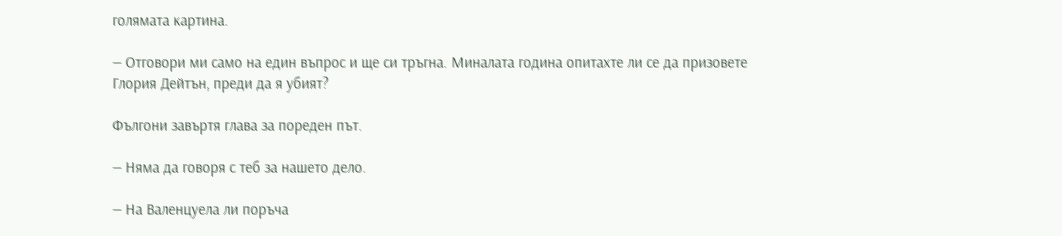голямата картина.

— Отговори ми само на един въпрос и ще си тръгна. Миналата година опитахте ли се да призовете Глория Дейтън, преди да я убият?

Фългони завъртя глава за пореден път.

— Няма да говоря с теб за нашето дело.

— На Валенцуела ли поръча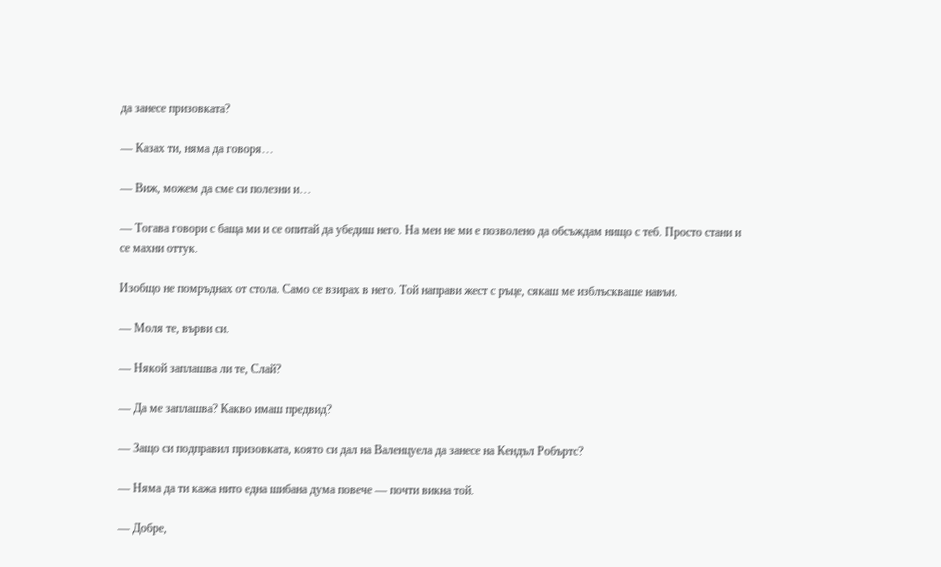да занесе призовката?

— Казах ти, няма да говоря…

— Виж, можем да сме си полезни и…

— Тогава говори с баща ми и се опитай да убедиш него. На мен не ми е позволено да обсъждам нищо с теб. Просто стани и се махни оттук.

Изобщо не помръднах от стола. Само се взирах в него. Той направи жест с ръце, сякаш ме изблъскваше навън.

— Моля те, върви си.

— Някой заплашва ли те, Слай?

— Да ме заплашва? Какво имаш предвид?

— Защо си подправил призовката, която си дал на Валенцуела да занесе на Кендъл Робъртс?

— Няма да ти кажа нито една шибана дума повече — почти викна той.

— Добре,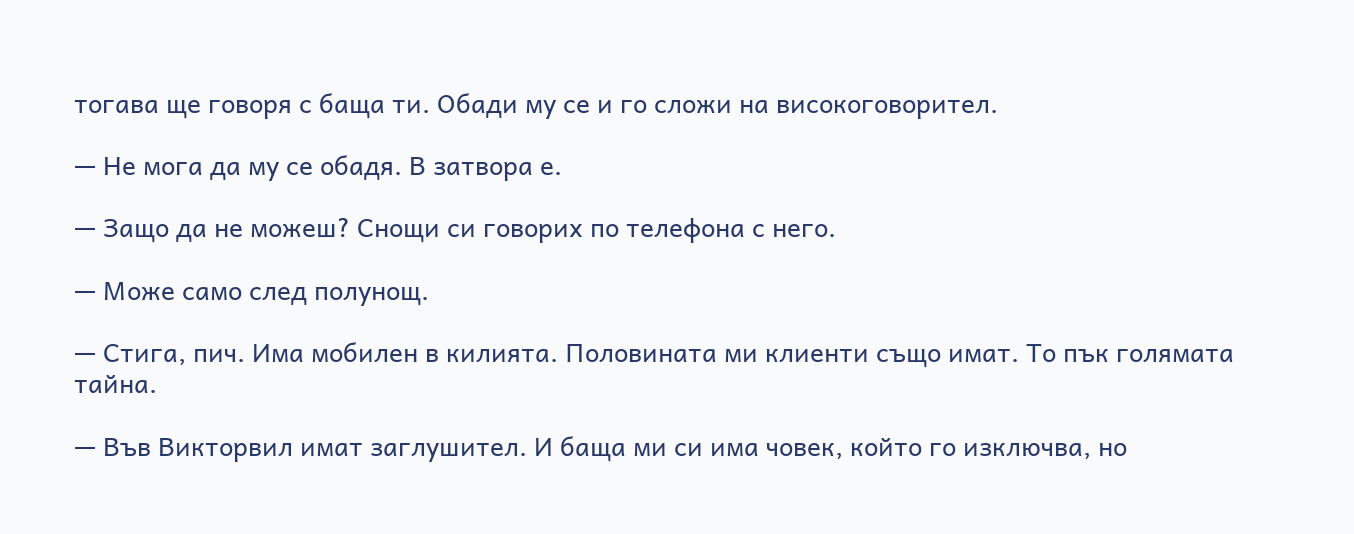тогава ще говоря с баща ти. Обади му се и го сложи на високоговорител.

— Не мога да му се обадя. В затвора е.

— Защо да не можеш? Снощи си говорих по телефона с него.

— Може само след полунощ.

— Стига, пич. Има мобилен в килията. Половината ми клиенти също имат. То пък голямата тайна.

— Във Викторвил имат заглушител. И баща ми си има човек, който го изключва, но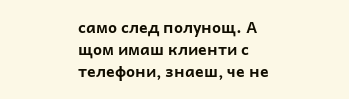само след полунощ. А щом имаш клиенти с телефони, знаеш, че не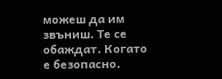можеш да им звъниш. Те се обаждат. Когато е безопасно.